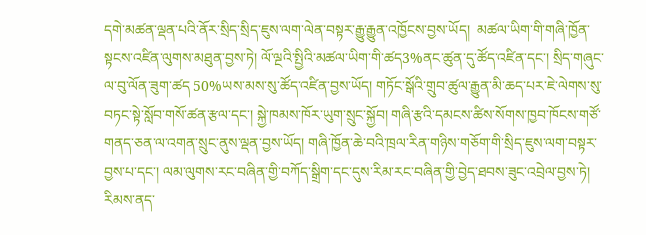དགེ་མཚན་ལྡན་པའི་ནོར་སྲིད་སྲིད་ཇུས་ལག་ལེན་བསྟར་རྒྱུ་རྒྱུན་འཁྱོངས་བྱས་ཡོད།  མཚལ་ཡིག་གི་གཞི་ཁྱོན་སྟངས་འཛིན་ལུགས་མཐུན་བྱས་ཏེ། ལོ་ལྔའི་སྤྱིའི་མཚལ་ཡིག་གི་ཚད3%ནང་ཚུན་དུ་ཚོད་འཛིན་དང་། སྲིད་གཞུང་ལ་བུ་ལོན་ཟུག་ཚད 50%ཡས་མས་སུ་ཚོད་འཛིན་བྱས་ཡོད། གཏོང་སྒོའི་གྲུབ་ཚུལ་རྒྱུན་མི་ཆད་པར་ཇེ་ལེགས་སུ་བཏང་སྟེ་སློབ་གསོ་ཚན་རྩལ་དང་། སྐྱེ་ཁམས་ཁོར་ཡུག་སྲུང་སྐྱོབ། གཞི་རྩའི་དམངས་ཚིས་སོགས་ཁྱབ་ཁོངས་གཙོ་གནད་ཅན་ལ་འགན་སྲུང་ནུས་ལྡན་བྱས་ཡོད། གཞི་ཁྱོན་ཆེ་བའི་ཁྲལ་རིན་གཉིས་གཅོག་གི་སྲིད་ཇུས་ལག་བསྟར་བྱས་པ་དང་། ལམ་ལུགས་རང་བཞིན་གྱི་བཀོད་སྒྲིག་དང་དུས་རིམ་རང་བཞིན་གྱི་བྱེད་ཐབས་ཟུང་འབྲེལ་བྱས་ཏེ། རིམས་ནད་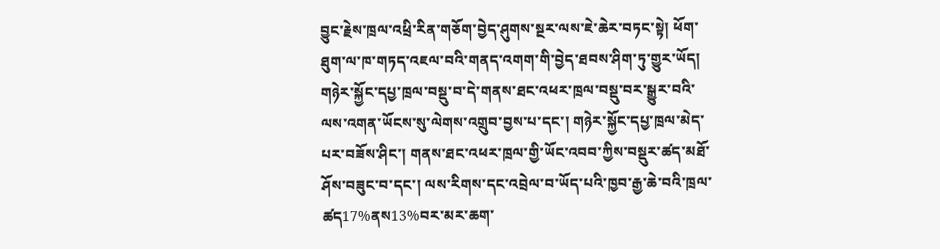བྱུང་རྗེས་ཁྲལ་འཕྲི་རིན་གཅོག་བྱེད་ཤུགས་སྔར་ལས་ཇེ་ཆེར་བཏང་སྟེ། ཕོག་ཐུག་ལ་ཁ་གཏད་འཇལ་བའི་གནད་འགག་གི་བྱེད་ཐབས་ཤིག་ཏུ་གྱུར་ཡོད། གཉེར་སྐྱོང་དཔྱ་ཁྲལ་བསྡུ་བ་དེ་གནས་ཐང་འཕར་ཁྲལ་བསྡུ་བར་སྒྱུར་བའི་ལས་འགན་ཡོངས་སུ་ལེགས་འགྲུབ་བྱས་པ་དང་། གཉེར་སྐྱོང་དཔྱ་ཁྲལ་མེད་པར་བཟོས་ཤིང་། གནས་ཐང་འཕར་ཁྲལ་གྱི་ཡོང་འབབ་ཀྱིས་བསྡུར་ཚད་མཐོ་ཤོས་བཟུང་བ་དང་། ལས་རིགས་དང་འབྲེལ་བ་ཡོད་པའི་ཁྱབ་རྒྱ་ཆེ་བའི་ཁྲལ་ཚད17%ནས13%བར་མར་ཆག་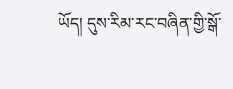ཡོད། དུས་རིམ་རང་བཞིན་གྱི་སྒོ་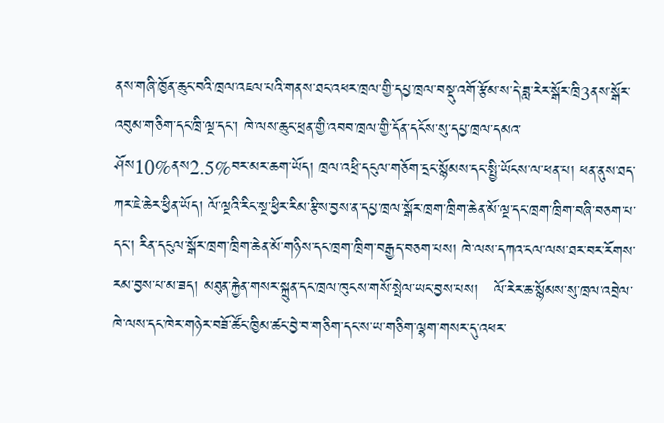ནས་གཞི་ཁྱོན་ཆུང་བའི་ཁྲལ་འཇལ་པའི་གནས་ཐང་འཕར་ཁྲལ་གྱི་དཔྱ་ཁྲལ་བསྡུ་འགོ་རྩོམ་ས་དེ་ཟླ་རེར་སྒོར་ཁྲི3ནས་སྒོར་འབུམ་གཅིག་དང་ཁྲི་ལྔ་དང་། ཁེ་ལས་ཆུང་ཕྲན་གྱི་འབབ་ཁྲལ་གྱི་དོན་དངོས་སུ་དཔྱ་ཁྲལ་དམའ་ཤོས10%ནས2.5%བར་མར་ཆག་ཡོད། ཁྲལ་འཕྲི་དངུལ་གཅོག་དྲང་སྙོམས་དང་སྤྱི་ཡོངས་ལ་ཕན་པ། ཕན་ནུས་ཐད་ཀར་ཇེ་ཆེར་ཕྱིན་ཡོད། ལོ་ལྔའི་རིང་སྔ་ཕྱིར་རིམ་རྩིས་བྱས་ན་དཔྱ་ཁྲལ་སྒོར་ཁྲག་ཁྲིག་ཆེན་མོ་ལྔ་དང་ཁྲག་ཁྲིག་བཞི་བཅག་པ་དང་། རིན་དངུལ་སྒོར་ཁྲག་ཁྲིག་ཆེན་མོ་གཉིས་དང་ཁྲག་ཁྲིག་བརྒྱད་བཅག་པས། ཁེ་ལས་དཀའ་ངལ་ལས་ཐར་བར་རོགས་རམ་བྱས་པ་མ་ཟད། མཐུན་རྐྱེན་གསར་སྐྲུན་དང་ཁྲལ་ཁུངས་གསོ་སྤེལ་ཡང་བྱས་པས།   ལོ་རེར་ཆ་སྙོམས་སུ་ཁྲལ་འབྲེལ་ཁེ་ལས་དང་ཁེར་གཉེར་བཟོ་ཚོང་ཁྱིམ་ཚང་བྱེ་བ་གཅིག་དང་ས་ཡ་གཅིག་ལྷག་གསར་དུ་འཕར་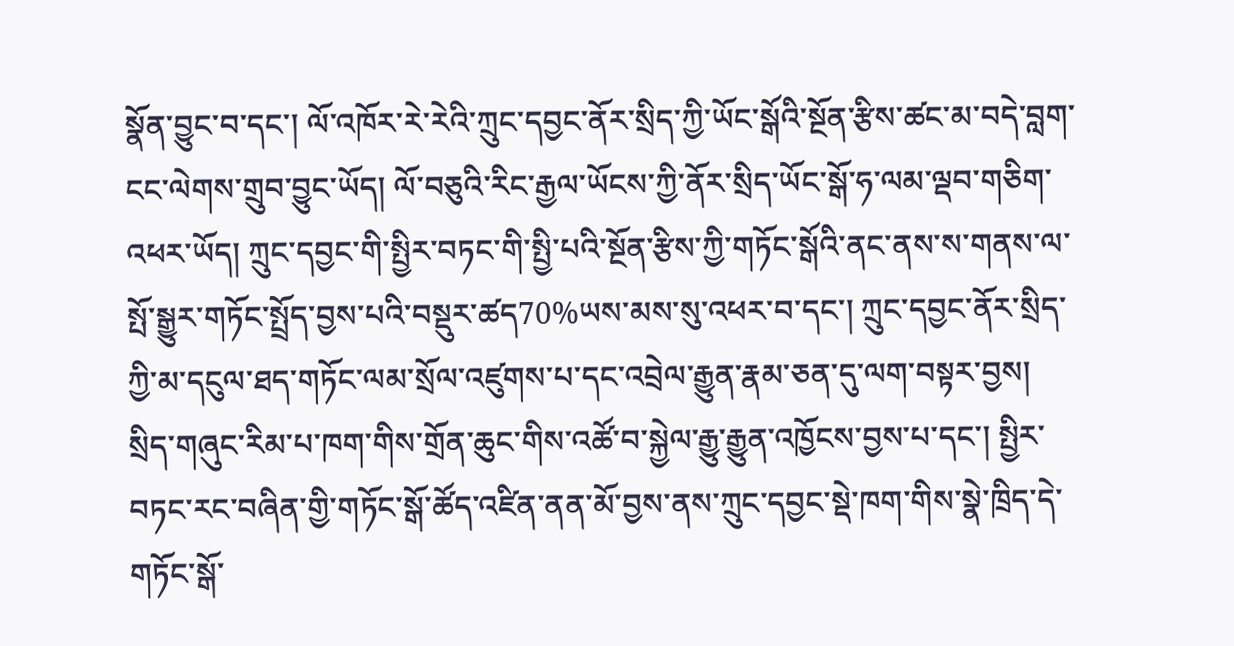སྣོན་བྱུང་བ་དང་། ལོ་འཁོར་རེ་རེའི་ཀྲུང་དབྱང་ནོར་སྲིད་ཀྱི་ཡོང་སྒོའི་སྔོན་རྩིས་ཚང་མ་བདེ་བླག་ངང་ལེགས་གྲུབ་བྱུང་ཡོད། ལོ་བཅུའི་རིང་རྒྱལ་ཡོངས་ཀྱི་ནོར་སྲིད་ཡོང་སྒོ་ཧ་ལམ་ལྡབ་གཅིག་འཕར་ཡོད། ཀྲུང་དབྱང་གི་སྤྱིར་བཏང་གི་སྤྱི་པའི་སྔོན་རྩིས་ཀྱི་གཏོང་སྒོའི་ནང་ནས་ས་གནས་ལ་སྤོ་སྒྱུར་གཏོང་སྤྲོད་བྱས་པའི་བསྡུར་ཚད70%ཡས་མས་སུ་འཕར་བ་དང་། ཀྲུང་དབྱང་ནོར་སྲིད་ཀྱི་མ་དངུལ་ཐད་གཏོང་ལམ་སྲོལ་འཛུགས་པ་དང་འབྲེལ་རྒྱུན་རྣམ་ཅན་དུ་ལག་བསྟར་བྱས། སྲིད་གཞུང་རིམ་པ་ཁག་གིས་གྲོན་ཆུང་གིས་འཚོ་བ་སྐྱེལ་རྒྱུ་རྒྱུན་འཁྱོངས་བྱས་པ་དང་། སྤྱིར་བཏང་རང་བཞིན་གྱི་གཏོང་སྒོ་ཚོད་འཛིན་ནན་མོ་བྱས་ནས་ཀྲུང་དབྱང་སྡེ་ཁག་གིས་སྣེ་ཁྲིད་དེ་གཏོང་སྒོ་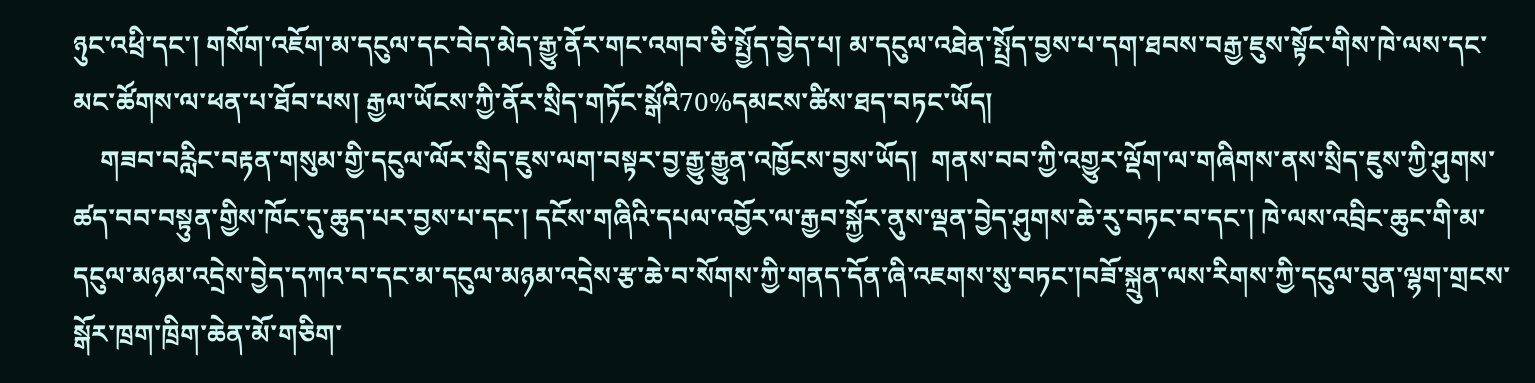ཉུང་འཕྲི་དང་། གསོག་འཇོག་མ་དངུལ་དང་བེད་མེད་རྒྱུ་ནོར་གང་འགབ་ཅི་སྤྱོད་བྱེད་པ། མ་དངུལ་འཐེན་སྤྲོད་བྱས་པ་དག་ཐབས་བརྒྱ་ཇུས་སྟོང་གིས་ཁེ་ལས་དང་མང་ཚོགས་ལ་ཕན་པ་ཐོབ་པས། རྒྱལ་ཡོངས་ཀྱི་ནོར་སྲིད་གཏོང་སྒོའི70%དམངས་ཚིས་ཐད་བཏང་ཡོད།
    གཟབ་བརླིང་བརྟན་གསུམ་གྱི་དངུལ་ལོར་སྲིད་ཇུས་ལག་བསྟར་བྱ་རྒྱུ་རྒྱུན་འཁྱོངས་བྱས་ཡོད།  གནས་བབ་ཀྱི་འགྱུར་ལྡོག་ལ་གཞིགས་ནས་སྲིད་ཇུས་ཀྱི་ཤུགས་ཚད་བབ་བསྟུན་གྱིས་ཁོང་དུ་ཆུད་པར་བྱས་པ་དང་། དངོས་གཞིའི་དཔལ་འབྱོར་ལ་རྒྱབ་སྐྱོར་ནུས་ལྡན་བྱེད་ཤུགས་ཆེ་རུ་བཏང་བ་དང་། ཁེ་ལས་འབྲིང་ཆུང་གི་མ་དངུལ་མཉམ་འདྲེས་བྱེད་དཀའ་བ་དང་མ་དངུལ་མཉམ་འདྲེས་རྩ་ཆེ་བ་སོགས་ཀྱི་གནད་དོན་ཞི་འཇགས་སུ་བཏང་།བཟོ་སྐྲུན་ལས་རིགས་ཀྱི་དངུལ་བུན་ལྷག་གྲངས་སྒོར་ཁྲག་ཁྲིག་ཆེན་མོ་གཅིག་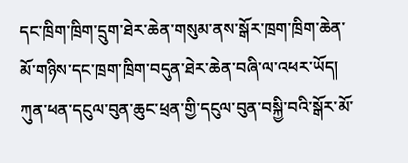དང་ཁྲིག་ཁྲིག་དྲུག་ཐེར་ཆེན་གསུམ་ནས་སྒོར་ཁྲག་ཁྲིག་ཆེན་མོ་གཉིས་དང་ཁྲག་ཁྲིག་བདུན་ཐེར་ཆེན་བཞི་ལ་འཕར་ཡོད། ཀུན་ཕན་དངུལ་བུན་ཆུང་ཕྲན་གྱི་དངུལ་བུན་བསྐྱི་བའི་སྒོར་མོ་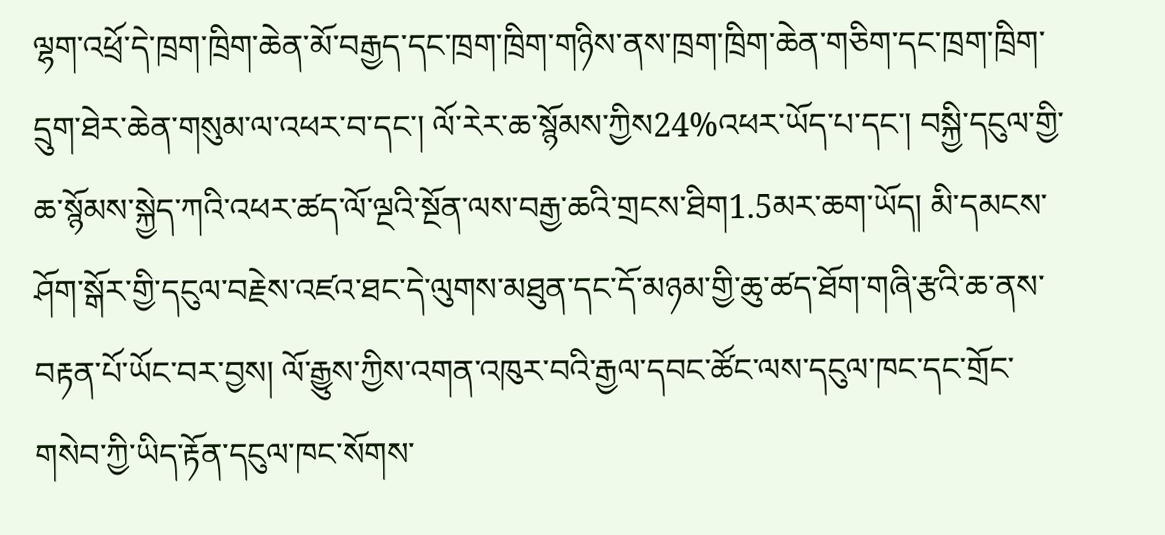ལྷག་འཕྲོ་དེ་ཁྲག་ཁྲིག་ཆེན་མོ་བརྒྱད་དང་ཁྲག་ཁྲིག་གཉིས་ནས་ཁྲག་ཁྲིག་ཆེན་གཅིག་དང་ཁྲག་ཁྲིག་དྲུག་ཐེར་ཆེན་གསུམ་ལ་འཕར་བ་དང་། ལོ་རེར་ཆ་སྙོམས་ཀྱིས24%འཕར་ཡོད་པ་དང་། བསྐྱི་དངུལ་གྱི་ཆ་སྙོམས་སྐྱེད་ཀའི་འཕར་ཚད་ལོ་ལྔའི་སྔོན་ལས་བརྒྱ་ཆའི་གྲངས་ཐིག1.5མར་ཆག་ཡོད། མི་དམངས་ཤོག་སྒོར་གྱི་དངུལ་བརྗེས་འཛའ་ཐང་དེ་ལུགས་མཐུན་དང་དོ་མཉམ་གྱི་ཆུ་ཚད་ཐོག་གཞི་རྩའི་ཆ་ནས་བརྟན་པོ་ཡོང་བར་བྱས། ལོ་རྒྱུས་ཀྱིས་འགན་འཁུར་བའི་རྒྱལ་དབང་ཚོང་ལས་དངུལ་ཁང་དང་གྲོང་གསེབ་ཀྱི་ཡིད་རྟོན་དངུལ་ཁང་སོགས་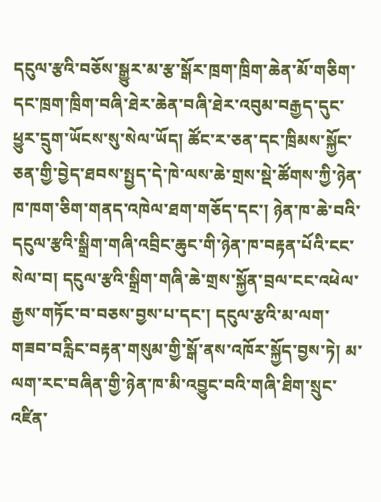དངུལ་རྩའི་བཅོས་སྒྱུར་མ་རྩ་སྒོར་ཁྲག་ཁྲིག་ཆེན་མོ་གཅིག་དང་ཁྲག་ཁྲིག་བཞི་ཐེར་ཆེན་བཞི་ཐེར་འབུམ་བརྒྱད་དུང་ཕྱུར་དྲུག་ཡོངས་སུ་སེལ་ཡོད། ཚོང་ར་ཅན་དང་ཁྲིམས་སྐྱོང་ཅན་གྱི་བྱེད་ཐབས་སྤྱད་དེ་ཁེ་ལས་ཆེ་གྲས་སྡེ་ཚོགས་ཀྱི་ཉེན་ཁ་ཁག་ཅིག་གནད་འཁེལ་ཐག་གཅོད་དང་། ཉེན་ཁ་ཆེ་བའི་དངུལ་རྩའི་སྒྲིག་གཞི་འབྲིང་ཆུང་གི་ཉེན་ཁ་བརྟན་པོའི་ངང་སེལ་བ། དངུལ་རྩའི་སྒྲིག་གཞི་ཆེ་གྲས་སྐྱོན་བྲལ་ངང་འཕེལ་རྒྱས་གཏོང་བ་བཅས་བྱས་པ་དང་། དངུལ་རྩའི་མ་ལག་གཟབ་བརླིང་བརྟན་གསུམ་གྱི་སྒོ་ནས་འཁོར་སྐྱོད་བྱས་ཏེ། མ་ལག་རང་བཞིན་གྱི་ཉེན་ཁ་མི་འབྱུང་བའི་གཞི་ཐིག་སྲུང་འཛིན་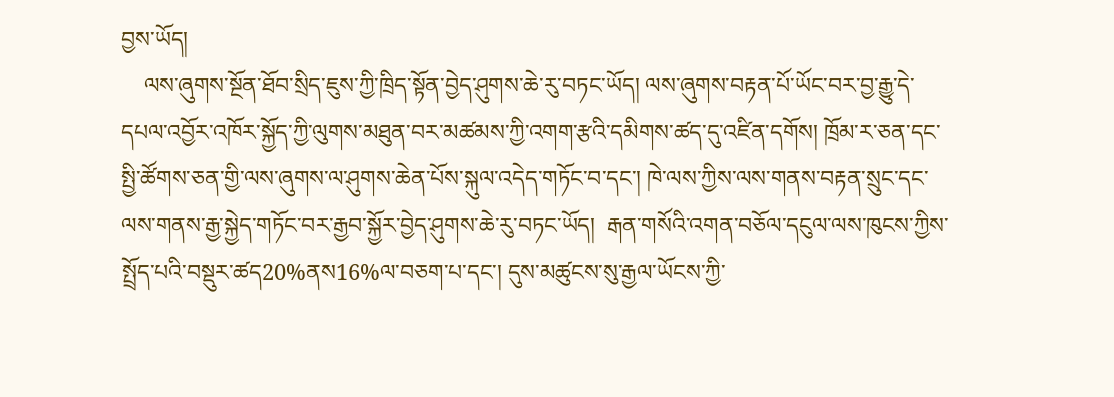བྱས་ཡོད།
    ལས་ཞུགས་སྔོན་ཐོབ་སྲིད་ཇུས་ཀྱི་ཁྲིད་སྟོན་བྱེད་ཤུགས་ཆེ་རུ་བཏང་ཡོད། ལས་ཞུགས་བརྟན་པོ་ཡོང་བར་བྱ་རྒྱུ་དེ་དཔལ་འབྱོར་འཁོར་སྐྱོད་ཀྱི་ལུགས་མཐུན་བར་མཚམས་ཀྱི་འགག་རྩའི་དམིགས་ཚད་དུ་འཛིན་དགོས། ཁྲོམ་ར་ཅན་དང་སྤྱི་ཚོགས་ཅན་གྱི་ལས་ཞུགས་ལ་ཤུགས་ཆེན་པོས་སྐུལ་འདེད་གཏོང་བ་དང་། ཁེ་ལས་ཀྱིས་ལས་གནས་བརྟན་སྲུང་དང་ལས་གནས་རྒྱ་སྐྱེད་གཏོང་བར་རྒྱབ་སྐྱོར་བྱེད་ཤུགས་ཆེ་རུ་བཏང་ཡོད།  རྒན་གསོའི་འགན་བཅོལ་དངུལ་ལས་ཁུངས་ཀྱིས་སྤྲོད་པའི་བསྡུར་ཚད20%ནས16%ལ་བཅག་པ་དང་། དུས་མཚུངས་སུ་རྒྱལ་ཡོངས་ཀྱི་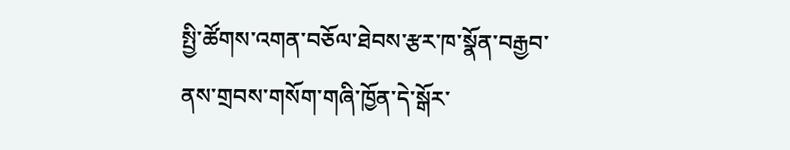སྤྱི་ཚོགས་འགན་བཅོལ་ཐེབས་རྩར་ཁ་སྣོན་བརྒྱབ་ནས་གྲབས་གསོག་གཞི་ཁྱོན་དེ་སྒོར་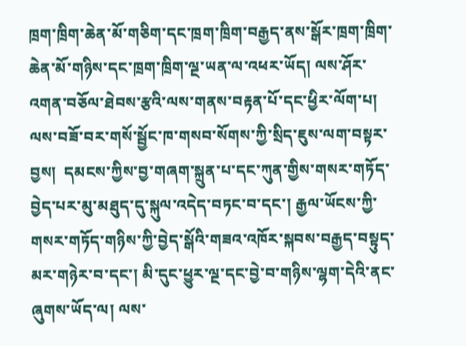ཁྲག་ཁྲིག་ཆེན་མོ་གཅིག་དང་ཁྲག་ཁྲིག་བརྒྱད་ནས་སྒོར་ཁྲག་ཁྲིག་ཆེན་མོ་གཉིས་དང་ཁྲག་ཁྲིག་ལྔ་ཡན་ལ་འཕར་ཡོད། ལས་ཤོར་འགན་བཅོལ་ཐེབས་རྩའི་ལས་གནས་བརྟན་པོ་དང་ཕྱིར་ལོག་པ། ལས་བཟོ་བར་གསོ་སྦྱོང་ཁ་གསབ་སོགས་ཀྱི་སྲིད་ཇུས་ལག་བསྟར་བྱས།  དམངས་ཀྱིས་བྱ་གཞག་སྐྲུན་པ་དང་ཀུན་གྱིས་གསར་གཏོད་བྱེད་པར་མུ་མཐུད་དུ་སྐུལ་འདེད་བཏང་བ་དང་། རྒྱལ་ཡོངས་ཀྱི་གསར་གཏོད་གཉིས་ཀྱི་བྱེད་སྒོའི་གཟའ་འཁོར་སྐབས་བརྒྱད་བསྟུད་མར་གཉེར་བ་དང་། མི་དུང་ཕྱུར་ལྔ་དང་བྱེ་བ་གཉིས་ལྷག་དེའི་ནང་ཞུགས་ཡོད་ལ། ལས་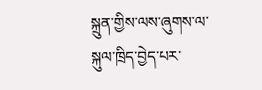སྐྲུན་གྱིས་ལས་ཞུགས་ལ་སྐུལ་ཁྲིད་བྱེད་པར་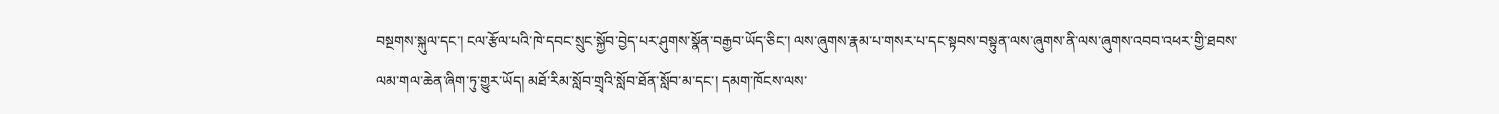བསྔགས་སྐུལ་དང་། ངལ་རྩོལ་པའི་ཁེ་དབང་སྲུང་སྐྱོབ་བྱེད་པར་ཤུགས་སྣོན་བརྒྱབ་ཡོད་ཅིང་། ལས་ཞུགས་རྣམ་པ་གསར་པ་དང་སྟབས་བསྟུན་ལས་ཞུགས་ནི་ལས་ཞུགས་འབབ་འཕར་གྱི་ཐབས་ལམ་གལ་ཆེན་ཞིག་ཏུ་གྱུར་ཡོད། མཐོ་རིམ་སློབ་གྲྭའི་སློབ་ཐོན་སློབ་མ་དང་། དམག་ཁོངས་ལས་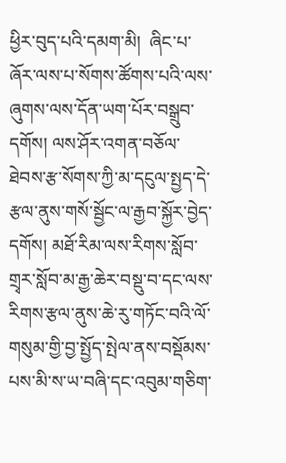ཕྱིར་བུད་པའི་དམག་མི།  ཞིང་པ་ཞོར་ལས་པ་སོགས་ཚོགས་པའི་ལས་ཞུགས་ལས་དོན་ཡག་པོར་བསྒྲུབ་དགོས། ལས་ཤོར་འགན་བཅོལ་ཐེབས་རྩ་སོགས་ཀྱི་མ་དངུལ་སྤྱད་དེ་རྩལ་ནུས་གསོ་སྦྱོང་ལ་རྒྱབ་སྐྱོར་བྱེད་དགོས། མཐོ་རིམ་ལས་རིགས་སློབ་གྲྭར་སློབ་མ་རྒྱ་ཆེར་བསྡུ་བ་དང་ལས་རིགས་རྩལ་ནུས་ཆེ་རུ་གཏོང་བའི་ལོ་གསུམ་གྱི་བྱ་སྤྱོད་སྤེལ་ནས་བསྡོམས་པས་མི་ས་ཡ་བཞི་དང་འབུམ་གཅིག་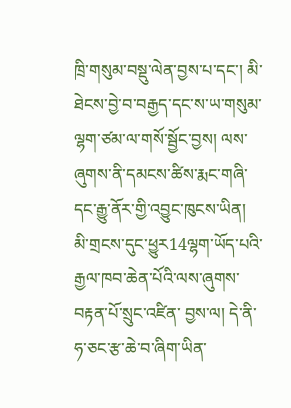ཁྲི་གསུམ་བསྡུ་ལེན་བྱས་པ་དང་། མི་ཐེངས་བྱེ་བ་བརྒྱད་དང་ས་ཡ་གསུམ་ལྷག་ཙམ་ལ་གསོ་སྦྱོང་བྱས། ལས་ཞུགས་ནི་དམངས་ཚིས་རྨང་གཞི་དང་རྒྱུ་ནོར་གྱི་འབྱུང་ཁུངས་ཡིན། མི་གྲངས་དུང་ཕྱུར14ལྷག་ཡོད་པའི་རྒྱལ་ཁབ་ཆེན་པོའི་ལས་ཞུགས་བརྟན་པོ་སྲུང་འཛིན་ བྱས་ལ། དེ་ནི་ཧ་ཅང་རྩ་ཆེ་བ་ཞིག་ཡིན་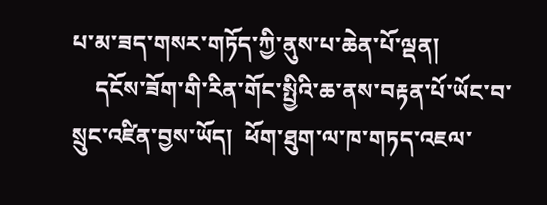པ་མ་ཟད་གསར་གཏོད་ཀྱི་ནུས་པ་ཆེན་པོ་ལྡན།
    དངོས་ཟོག་གི་རིན་གོང་སྤྱིའི་ཆ་ནས་བརྟན་པོ་ཡོང་བ་སྲུང་འཛིན་བྱས་ཡོད།  ཕོག་ཐུག་ལ་ཁ་གཏད་འཇལ་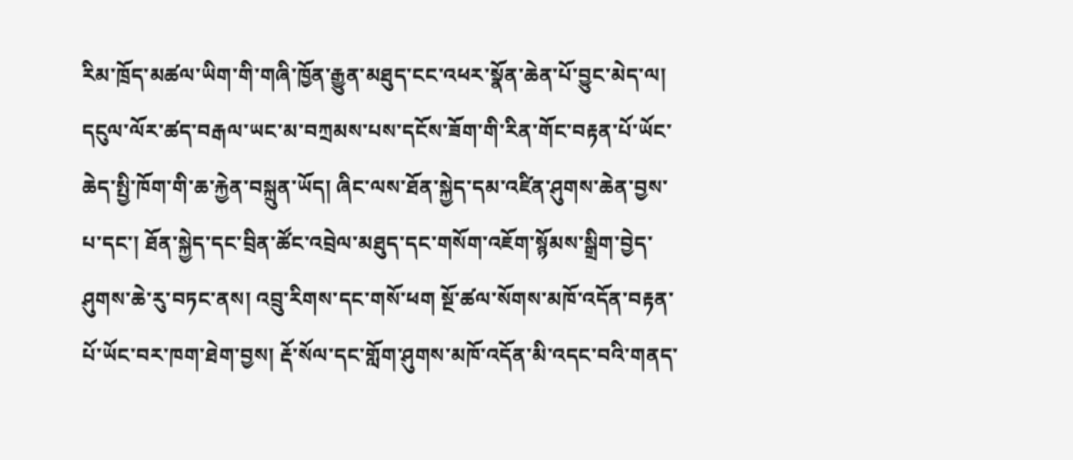རིམ་ཁྲོད་མཚལ་ཡིག་གི་གཞི་ཁྱོན་རྒྱུན་མཐུད་ངང་འཕར་སྣོན་ཆེན་པོ་བྱུང་མེད་ལ། དངུལ་ལོར་ཚད་བརྒལ་ཡང་མ་བཀྲམས་པས་དངོས་ཟོག་གི་རིན་གོང་བརྟན་པོ་ཡོང་ཆེད་སྤྱི་ཁོག་གི་ཆ་རྐྱེན་བསྐྲུན་ཡོད། ཞིང་ལས་ཐོན་སྐྱེད་དམ་འཛིན་ཤུགས་ཆེན་བྱས་པ་དང་། ཐོན་སྐྱེད་དང་བྲིན་ཚོང་འབྲེལ་མཐུད་དང་གསོག་འཇོག་སྙོམས་སྒྲིག་བྱེད་ཤུགས་ཆེ་རུ་བཏང་ནས། འབྲུ་རིགས་དང་གསོ་ཕག སྔོ་ཚལ་སོགས་མཁོ་འདོན་བརྟན་པོ་ཡོང་བར་ཁག་ཐེག་བྱས། རྡོ་སོལ་དང་གློག་ཤུགས་མཁོ་འདོན་མི་འདང་བའི་གནད་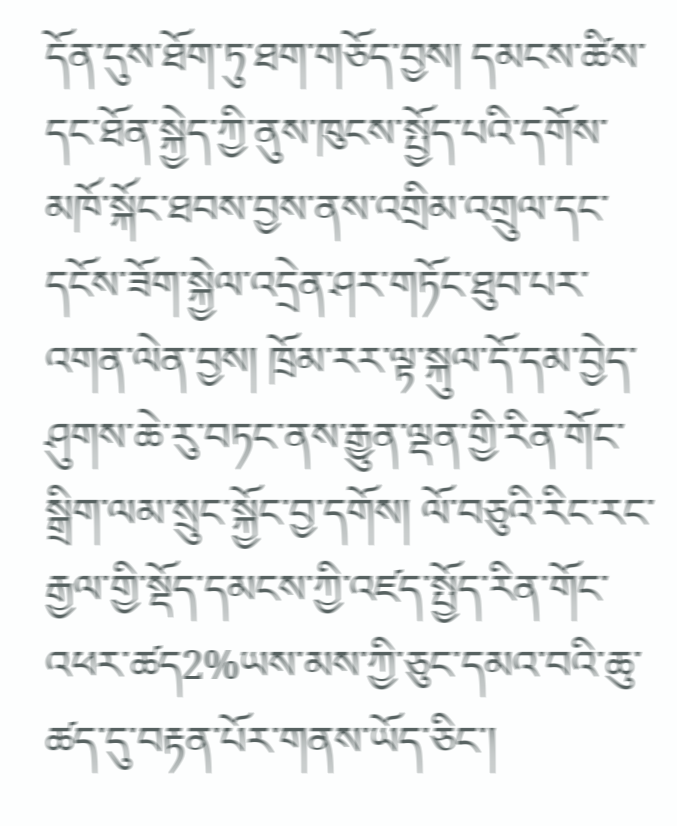དོན་དུས་ཐོག་ཏུ་ཐག་གཅོད་བྱས། དམངས་ཚིས་དང་ཐོན་སྐྱེད་ཀྱི་ནུས་ཁུངས་སྤྱོད་པའི་དགོས་མཁོ་སྐོང་ཐབས་བྱས་ནས་འགྲིམ་འགྲུལ་དང་དངོས་ཟོག་སྐྱེལ་འདྲེན་ཤར་གཏོང་ཐུབ་པར་འགན་ལེན་བྱས། ཁྲོམ་རར་ལྟ་སྐུལ་དོ་དམ་བྱེད་ཤུགས་ཆེ་རུ་བཏང་ནས་རྒྱུན་ལྡན་གྱི་རིན་གོང་སྒྲིག་ལམ་སྲུང་སྐྱོང་བྱ་དགོས། ལོ་བཅུའི་རིང་རང་རྒྱལ་གྱི་སྡོད་དམངས་ཀྱི་འཛད་སྤྱོད་རིན་གོང་འཕར་ཚད2%ཡས་མས་ཀྱི་ཅུང་དམའ་བའི་ཆུ་ཚད་དུ་བརྟན་པོར་གནས་ཡོད་ཅིང་།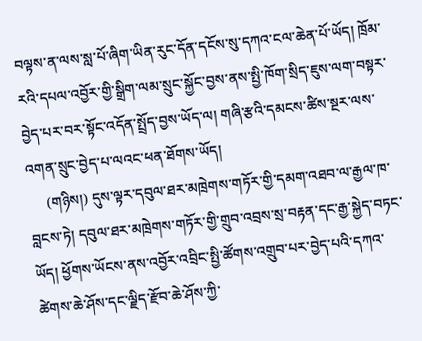བལྟས་ན་ལས་སླ་པོ་ཞིག་ཡིན་རུང་དོན་དངོས་སུ་དཀའ་ངལ་ཆེན་པོ་ཡོད། ཁྲོམ་རའི་དཔལ་འབྱོར་གྱི་སྒྲིག་ལམ་སྲུང་སྐྱོང་བྱས་ནས་སྤྱི་ཁོག་སྲིད་ཇུས་ལག་བསྟར་བྱེད་པར་བར་སྟོང་འདོན་སྤྲོད་བྱས་ཡོད་ལ། གཞི་རྩའི་དམངས་ཚིས་སྔར་ལས་འགན་སྲུང་བྱེད་པ་ལའང་ཕན་ཐོགས་ཡོད།
     (གཉིས།) དུས་ལྟར་དབུལ་ཐར་མཁྲེགས་གཏོར་གྱི་དམག་འཐབ་ལ་རྒྱལ་ཁ་བླངས་ཏེ། དབུལ་ཐར་མཁྲེགས་གཏོར་གྱི་གྲུབ་འབྲས་སྲ་བརྟན་དང་རྒྱ་སྐྱེད་བཏང་ཡོད། ཕྱོགས་ཡོངས་ནས་འབྱོར་འབྲིང་སྤྱི་ཚོགས་འགྲུབ་པར་བྱེད་པའི་དཀའ་ཚེགས་ཆེ་ཤོས་དང་ལྗིད་རྫོབ་ཆེ་ཤོས་ཀྱི་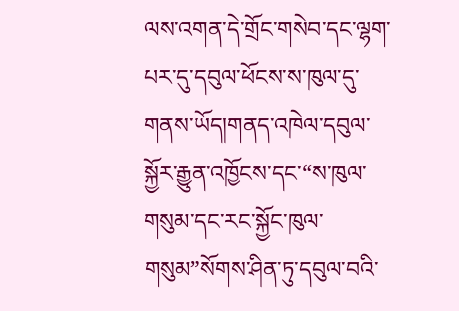ལས་འགན་དེ་གྲོང་གསེབ་དང་ལྷག་པར་དུ་དབུལ་ཕོངས་ས་ཁུལ་དུ་གནས་ཡོད།གནད་འཁེལ་དབུལ་སྐྱོར་རྒྱུན་འཁྱོངས་དང་“ས་ཁུལ་གསུམ་དང་རང་སྐྱོང་ཁུལ་གསུམ”སོགས་ཤིན་ཏུ་དབུལ་བའི་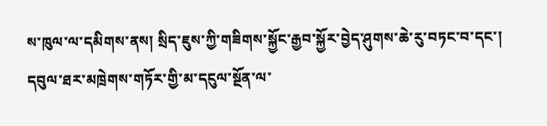ས་ཁུལ་ལ་དམིགས་ནས། སྲིད་ཇུས་ཀྱི་གཟིགས་སྐྱོང་རྒྱབ་སྐྱོར་བྱེད་ཤུགས་ཆེ་རུ་བཏང་བ་དང་། དབུལ་ཐར་མཁྲེགས་གཏོར་གྱི་མ་དངུལ་སྔོན་ལ་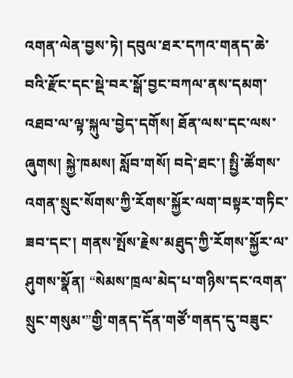འགན་ལེན་བྱས་ཏེ། དབུལ་ཐར་དཀའ་གནད་ཆེ་བའི་རྫོང་དང་སྡེ་བར་སྒོ་བྱང་བཀལ་ནས་དམག་འཐབ་ལ་ལྟ་སྐུལ་བྱེད་དགོས། ཐོན་ལས་དང་ལས་ཞུགས། སྐྱེ་ཁམས། སློབ་གསོ། བདེ་ཐང་། སྤྱི་ཚོགས་འགན་སྲུང་སོགས་ཀྱི་རོགས་སྐྱོར་ལག་བསྟར་གཏིང་ཟབ་དང་། གནས་སྤོས་རྗེས་མཐུད་ཀྱི་རོགས་སྐྱོར་ལ་ཤུགས་སྣོན། “སེམས་ཁྲལ་མེད་པ་གཉིས་དང་འགན་སྲུང་གསུམ་”གྱི་གནད་དོན་གཙོ་གནད་དུ་བཟུང་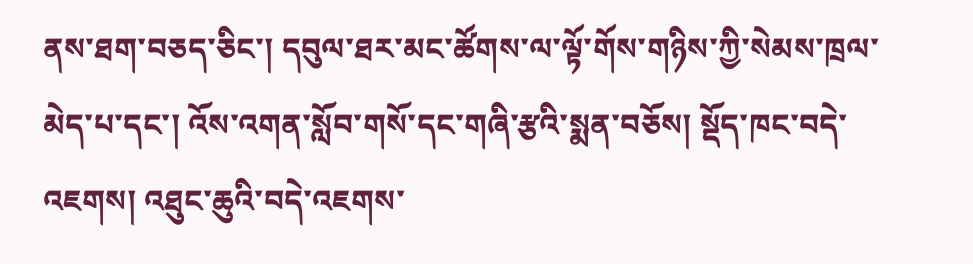ནས་ཐག་བཅད་ཅིང་། དབུལ་ཐར་མང་ཚོགས་ལ་ལྟོ་གོས་གཉིས་ཀྱི་སེམས་ཁྲལ་མེད་པ་དང་། འོས་འགན་སློབ་གསོ་དང་གཞི་རྩའི་སྨན་བཅོས། སྡོད་ཁང་བདེ་འཇགས། འཐུང་ཆུའི་བདེ་འཇགས་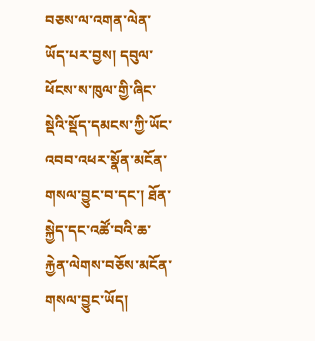བཅས་ལ་འགན་ལེན་ཡོད་པར་བྱས། དབུལ་ཕོངས་ས་ཁུལ་གྱི་ཞིང་སྡེའི་སྡོད་དམངས་ཀྱི་ཡོང་འབབ་འཕར་སྣོན་མངོན་གསལ་བྱུང་བ་དང་། ཐོན་སྐྱེད་དང་འཚོ་བའི་ཆ་རྐྱེན་ལེགས་བཅོས་མངོན་གསལ་བྱུང་ཡོད།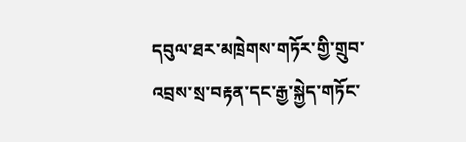དབུལ་ཐར་མཁྲེགས་གཏོར་གྱི་གྲུབ་འབྲས་སྲ་བརྟན་དང་རྒྱ་སྐྱེད་གཏོང་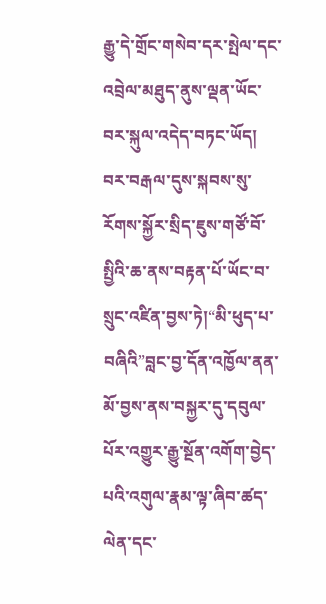རྒྱུ་དེ་གྲོང་གསེབ་དར་སྤེལ་དང་འབྲེལ་མཐུད་ནུས་ལྡན་ཡོང་བར་སྐུལ་འདེད་བཏང་ཡོད། བར་བརྒལ་དུས་སྐབས་སུ་རོགས་སྐྱོར་སྲིད་ཇུས་གཙོ་བོ་སྤྱིའི་ཆ་ནས་བརྟན་པོ་ཡོང་བ་སྲུང་འཛིན་བྱས་ཏེ།“མི་ཕུད་པ་བཞིའི”བླང་བྱ་དོན་འཁྱོལ་ནན་མོ་བྱས་ནས་བསྐྱར་དུ་དབུལ་པོར་འགྱུར་རྒྱུ་སྔོན་འགོག་བྱེད་པའི་འགུལ་རྣམ་ལྟ་ཞིབ་ཚད་ལེན་དང་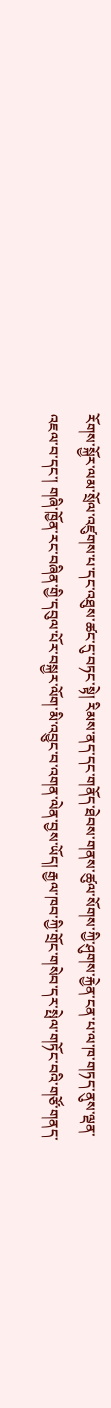རོགས་སྐྱོར་ལམ་སྲོལ་འཛུགས་པ་དང་འཐུས་ཚང་དུ་བཏང་སྟེ། རིམས་ནད་དང་གནོད་ཐེབས་གནས་ཚུལ་སོགས་ཀྱི་ཤུགས་རྐྱེན་ངན་པ་ལ་ཁ་གཏད་ནུས་ལྡན་འཇལ་བ་དང་། གཞི་ཁྱོན་རང་བཞིན་གྱི་དབུལ་པོར་བསྐྱར་ལོག་མི་འབྱུང་བ་འགན་ལེན་བྱས་ཡོད། རྒྱལ་ཁབ་ཀྱི་གྲོང་གསེབ་དར་སྤེལ་གཏོང་བའི་གཙོ་གནད་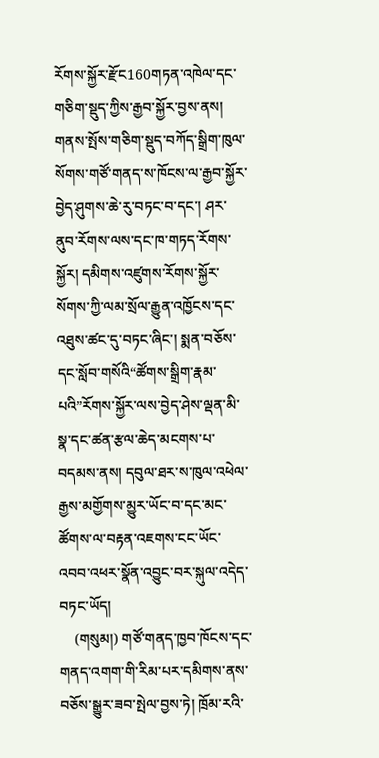རོགས་སྐྱོར་རྫོང160གཏན་འཁེལ་དང་གཅིག་སྡུད་ཀྱིས་རྒྱབ་སྐྱོར་བྱས་ནས། གནས་སྤོས་གཅིག་སྡུད་བཀོད་སྒྲིག་ཁུལ་སོགས་གཙོ་གནད་ས་ཁོངས་ལ་རྒྱབ་སྐྱོར་བྱེད་ཤུགས་ཆེ་རུ་བཏང་བ་དང་། ཤར་ནུབ་རོགས་ལས་དང་ཁ་གཏད་རོགས་སྐྱོར། དམིགས་འཛུགས་རོགས་སྐྱོར་སོགས་ཀྱི་ལམ་སྲོལ་རྒྱུན་འཁྱོངས་དང་འཐུས་ཚང་དུ་བཏང་ཞིང་། སྨན་བཅོས་དང་སློབ་གསོའི“ཚོགས་སྒྲིག་རྣམ་པའི”རོགས་སྐྱོར་ལས་བྱེད་ཤེས་ལྡན་མི་སྣ་དང་ཚན་རྩལ་ཆེད་མངགས་པ་བདམས་ནས། དབུལ་ཐར་ས་ཁུལ་འཕེལ་རྒྱས་མགྱོགས་མྱུར་ཡོང་བ་དང་མང་ཚོགས་ལ་བརྟན་འཇགས་ངང་ཡོང་འབབ་འཕར་སྣོན་འབྱུང་བར་སྐུལ་འདེད་བཏང་ཡོད།
    (གསུམ།) གཙོ་གནད་ཁྱབ་ཁོངས་དང་གནད་འགག་གི་རིམ་པར་དམིགས་ནས་ བཅོས་སྒྱུར་ཟབ་སྤེལ་བྱས་ཏེ། ཁྲོམ་རའི་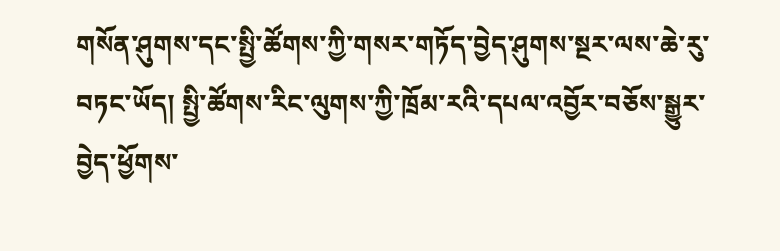གསོན་ཤུགས་དང་སྤྱི་ཚོགས་ཀྱི་གསར་གཏོད་བྱེད་ཤུགས་སྔར་ལས་ཆེ་རུ་བཏང་ཡོད། སྤྱི་ཚོགས་རིང་ལུགས་ཀྱི་ཁྲོམ་རའི་དཔལ་འབྱོར་བཅོས་སྒྱུར་བྱེད་ཕྱོགས་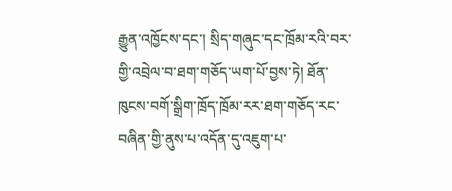རྒྱུན་འཁྱོངས་དང་། སྲིད་གཞུང་དང་ཁྲོམ་རའི་བར་གྱི་འབྲེལ་བ་ཐག་གཅོད་ཡག་པོ་བྱས་ཏེ། ཐོན་ཁུངས་བགོ་སྒྲིག་ཁྲོད་ཁྲོམ་རར་ཐག་གཅོད་རང་བཞིན་གྱི་ནུས་པ་འདོན་དུ་འཇུག་པ་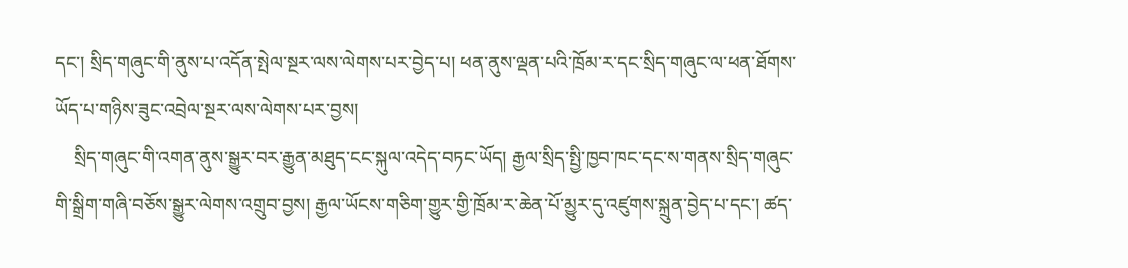དང་། སྲིད་གཞུང་གི་ནུས་པ་འདོན་སྤེལ་སྔར་ལས་ལེགས་པར་བྱེད་པ། ཕན་ནུས་ལྡན་པའི་ཁྲོམ་ར་དང་སྲིད་གཞུང་ལ་ཕན་ཐོགས་ཡོད་པ་གཉིས་ཟུང་འབྲེལ་སྔར་ལས་ལེགས་པར་བྱས།
    སྲིད་གཞུང་གི་འགན་ནུས་སྒྱུར་བར་རྒྱུན་མཐུད་ངང་སྐུལ་འདེད་བཏང་ཡོད། རྒྱལ་སྲིད་སྤྱི་ཁྱབ་ཁང་དང་ས་གནས་སྲིད་གཞུང་གི་སྒྲིག་གཞི་བཅོས་སྒྱུར་ལེགས་འགྲུབ་བྱས། རྒྱལ་ཡོངས་གཅིག་གྱུར་གྱི་ཁྲོམ་ར་ཆེན་པོ་མྱུར་དུ་འཛུགས་སྐྲུན་བྱེད་པ་དང་། ཚད་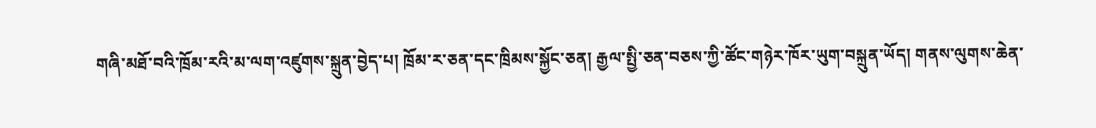གཞི་མཐོ་བའི་ཁྲོམ་རའི་མ་ལག་འཛུགས་སྐྲུན་བྱེད་པ། ཁྲོམ་ར་ཅན་དང་ཁྲིམས་སྐྱོང་ཅན། རྒྱལ་སྤྱི་ཅན་བཅས་ཀྱི་ཚོང་གཉེར་ཁོར་ཡུག་བསྐྲུན་ཡོད། གནས་ལུགས་ཆེན་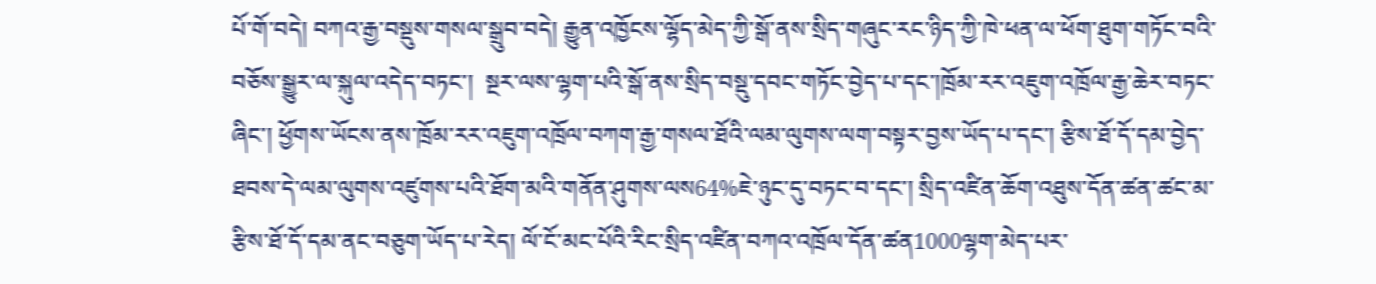པོ་གོ་བདེ། བཀའ་རྒྱ་བསྡུས་གསལ་སྒྲུབ་བདེ། རྒྱུན་འཁྱོངས་ལྷོད་མེད་ཀྱི་སྒོ་ནས་སྲིད་གཞུང་རང་ཉིད་ཀྱི་ཁེ་ཕན་ལ་ཕོག་ཐུག་གཏོང་བའི་བཅོས་སྒྱུར་ལ་སྐུལ་འདེད་བཏང་།  སྔར་ལས་ལྷག་པའི་སྒོ་ནས་སྲིད་བསྡུ་དབང་གཏོང་བྱེད་པ་དང་།ཁྲོམ་རར་འཇུག་འཁྲོལ་རྒྱ་ཆེར་བཏང་ཞིང་། ཕྱོགས་ཡོངས་ནས་ཁྲོམ་རར་འཇུག་འཁྲོལ་བཀག་རྒྱ་གསལ་ཐོའི་ལམ་ལུགས་ལག་བསྟར་བྱས་ཡོད་པ་དང་། རྩིས་ཐོ་དོ་དམ་བྱེད་ཐབས་དེ་ལམ་ལུགས་འཛུགས་པའི་ཐོག་མའི་གནོན་ཤུགས་ལས64%ཇེ་ཉུང་དུ་བཏང་བ་དང་། སྲིད་འཛིན་ཆོག་འཐུས་དོན་ཚན་ཚང་མ་རྩིས་ཐོ་དོ་དམ་ནང་བཅུག་ཡོད་པ་རེད། ལོ་ངོ་མང་པོའི་རིང་སྲིད་འཛིན་བཀའ་འཁྲོལ་དོན་ཚན1000ལྷག་མེད་པར་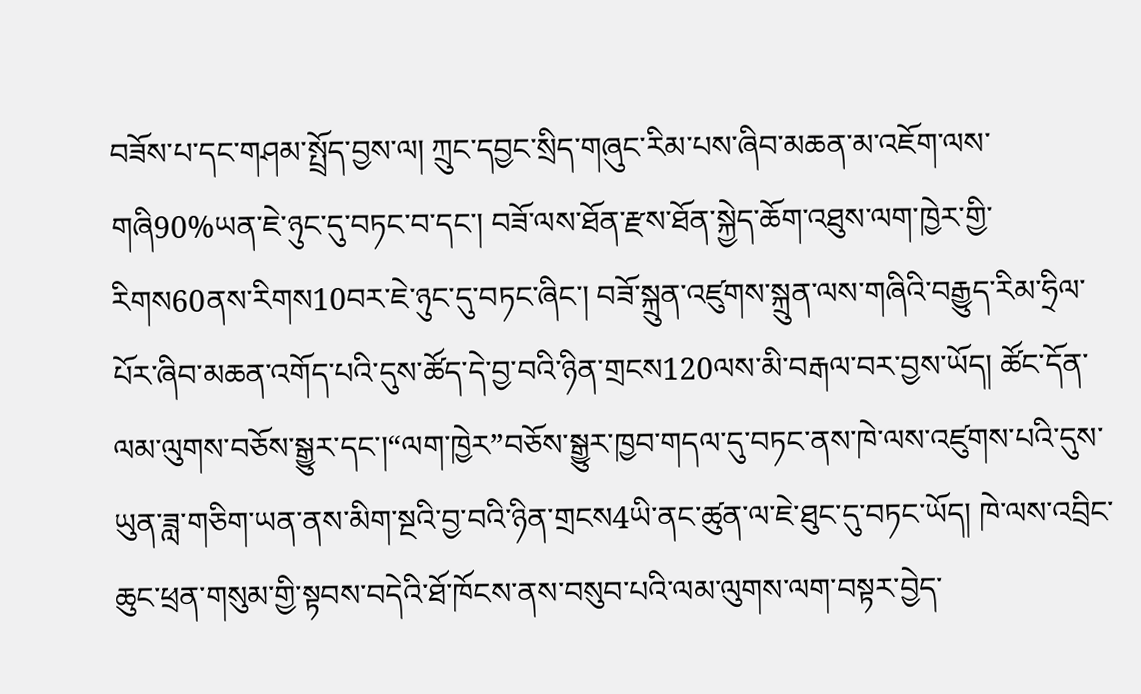བཟོས་པ་དང་གཤམ་སྤྲོད་བྱས་ལ། ཀྲུང་དབྱང་སྲིད་གཞུང་རིམ་པས་ཞིབ་མཆན་མ་འཇོག་ལས་གཞི90%ཡན་ཇེ་ཉུང་དུ་བཏང་བ་དང་། བཟོ་ལས་ཐོན་རྫས་ཐོན་སྐྱེད་ཆོག་འཐུས་ལག་ཁྱེར་གྱི་རིགས60ནས་རིགས10བར་ཇེ་ཉུང་དུ་བཏང་ཞིང་། བཟོ་སྐྲུན་འཛུགས་སྐྲུན་ལས་གཞིའི་བརྒྱུད་རིམ་ཧྲིལ་པོར་ཞིབ་མཆན་འགོད་པའི་དུས་ཚོད་དེ་བྱ་བའི་ཉིན་གྲངས120ལས་མི་བརྒལ་བར་བྱས་ཡོད། ཚོང་དོན་ལམ་ལུགས་བཅོས་སྒྱུར་དང་།“ལག་ཁྱེར”བཅོས་སྒྱུར་ཁྱབ་གདལ་དུ་བཏང་ནས་ཁེ་ལས་འཛུགས་པའི་དུས་ཡུན་ཟླ་གཅིག་ཡན་ནས་མིག་སྔའི་བྱ་བའི་ཉིན་གྲངས4ཡི་ནང་ཚུན་ལ་ཇེ་ཐུང་དུ་བཏང་ཡོད། ཁེ་ལས་འབྲིང་ཆུང་ཕྲན་གསུམ་གྱི་སྟབས་བདེའི་ཐོ་ཁོངས་ནས་བསུབ་པའི་ལམ་ལུགས་ལག་བསྟར་བྱེད་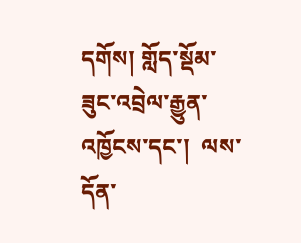དགོས། གློད་སྡོམ་ཟུང་འབྲེལ་རྒྱུན་འཁྱོངས་དང་།  ལས་དོན་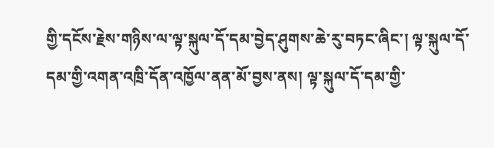གྱི་དངོས་རྗེས་གཉིས་ལ་ལྟ་སྐུལ་དོ་དམ་བྱེད་ཤུགས་ཆེ་རུ་བཏང་ཞིང་། ལྟ་སྐུལ་དོ་དམ་གྱི་འགན་འཁྲི་དོན་འཁྱོལ་ནན་མོ་བྱས་ནས། ལྟ་སྐུལ་དོ་དམ་གྱི་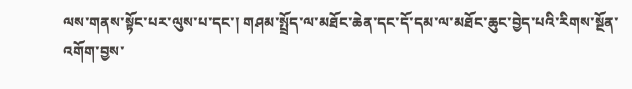ལས་གནས་སྟོང་པར་ལུས་པ་དང་། གཤམ་སྤྲོད་ལ་མཐོང་ཆེན་དང་དོ་དམ་ལ་མཐོང་ཆུང་བྱེད་པའི་རིགས་སྔོན་འགོག་བྱས་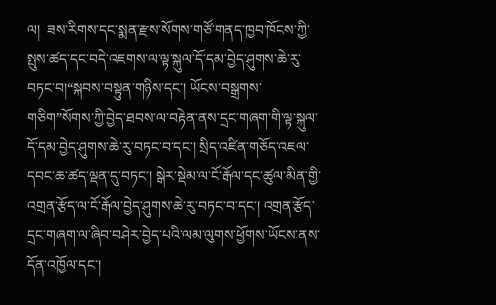ལ།  ཟས་རིགས་དང་སྨན་རྫས་སོགས་གཙོ་གནད་ཁྱབ་ཁོངས་ཀྱི་སྤུས་ཚད་དང་བདེ་འཇགས་ལ་ལྟ་སྐུལ་དོ་དམ་བྱེད་ཤུགས་ཆེ་རུ་བཏང་བ།“སྐབས་བསྟུན་གཉིས་དང་། ཡོངས་བསྒྲགས་གཅིག”སོགས་ཀྱི་བྱེད་ཐབས་ལ་བརྟེན་ནས་དྲང་གཞག་གི་ལྟ་སྐུལ་དོ་དམ་བྱེད་ཤུགས་ཆེ་རུ་བཏང་བ་དང་། སྲིད་འཛིན་གཅོད་འཇལ་དབང་ཆ་ཚད་ལྡན་དུ་བཏང་། སྒེར་སྡེམ་ལ་ངོ་རྒོལ་དང་ཚུལ་མིན་གྱི་འགྲན་རྩོད་ལ་ངོ་རྒོལ་བྱེད་ཤུགས་ཆེ་རུ་བཏང་བ་དང་། འགྲན་རྩོད་དྲང་གཞག་ལ་ཞིབ་བཤེར་བྱེད་པའི་ལམ་ལུགས་ཕྱོགས་ཡོངས་ནས་དོན་འཁྱོལ་དང་།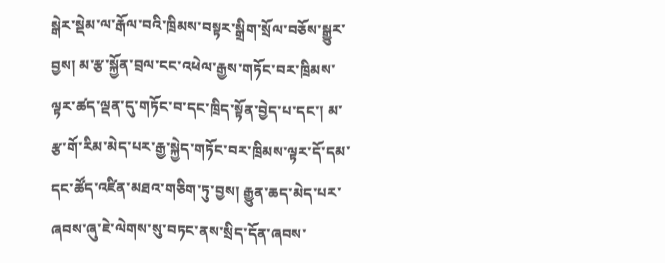སྒེར་སྡེམ་ལ་རྒོལ་བའི་ཁྲིམས་བསྟར་སྒྲིག་སྲོལ་བཅོས་སྒྱུར་བྱས། མ་རྩ་སྐྱོན་བྲལ་ངང་འཕེལ་རྒྱས་གཏོང་བར་ཁྲིམས་ལྟར་ཚད་ལྡན་དུ་གཏོང་བ་དང་ཁྲིད་སྟོན་བྱེད་པ་དང་། མ་རྩ་གོ་རིམ་མེད་པར་རྒྱ་སྐྱེད་གཏོང་བར་ཁྲིམས་ལྟར་དོ་དམ་དང་ཚོད་འཛིན་མཐའ་གཅིག་ཏུ་བྱས། རྒྱུན་ཆད་མེད་པར་ཞབས་ཞུ་ཇེ་ལེགས་སུ་བཏང་ནས་སྲིད་དོན་ཞབས་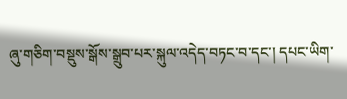ཞུ་གཅིག་བསྡུས་སྒོས་སྒྲུབ་པར་སྐུལ་འདེད་བཏང་བ་དང་། དཔང་ཡིག་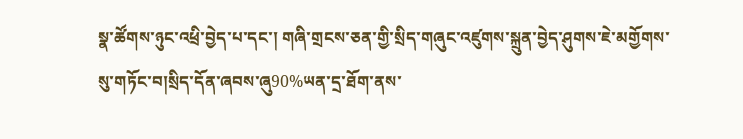སྣ་ཚོགས་ཉུང་འཕྲི་བྱེད་པ་དང་། གཞི་གྲངས་ཅན་གྱི་སྲིད་གཞུང་འཛུགས་སྐྲུན་བྱེད་ཤུགས་ཇེ་མགྱོགས་སུ་གཏོང་བ།སྲིད་དོན་ཞབས་ཞུ90%ཡན་དྲ་ཐོག་ནས་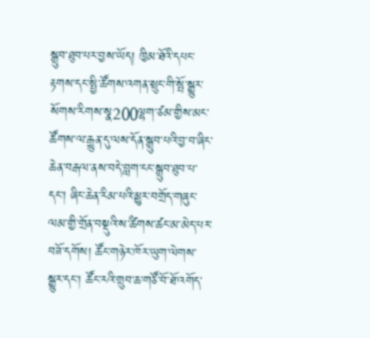སྒྲུབ་ཐུབ་པར་བྱས་ཡོད། ཁྱིམ་ཐོའི་དཔང་རྟགས་དང་སྤྱི་ཚོགས་འགན་སྲུང་གི་སྤོ་སྒྱུར་སོགས་རིགས་སྣ200ལྷག་ཙམ་གྱིས་མང་ཚོགས་ལ་རྒྱུན་དུ་ལས་དོན་སྒྲུབ་པའི་བྱ་བ་ཞིང་ཆེན་བརྒལ་ནས་བདེ་བླག་ངང་སྒྲུབ་ཐུབ་པ་དང་། ཞིང་ཆེན་རིམ་པའི་མྱུར་བགྲོད་གཞུང་ལམ་གྱི་གྲོན་བསྡུའི་ས་ཚིགས་ཚང་མ་མེད་པར་བཟོ་དགོས། ཚོང་གཉེར་ཁོར་ཡུག་ལེགས་སྒྱུར་དང་། ཚོང་རའི་གྲུབ་ཆ་གཙོ་བོ་ཐོ་འགོད་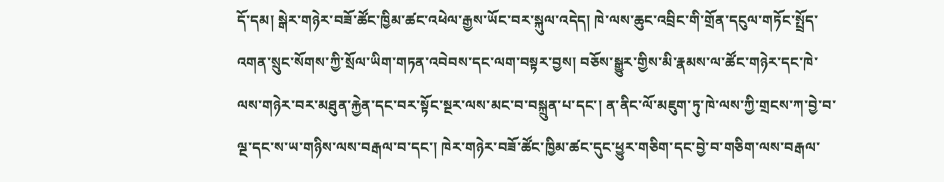དོ་དམ། སྒེར་གཉེར་བཟོ་ཚོང་ཁྱིམ་ཚང་འཕེལ་རྒྱས་ཡོང་བར་སྐུལ་འདེད། ཁེ་ལས་ཆུང་འབྲིང་གི་གྲོན་དངུལ་གཏོང་སྤྲོད་འགན་སྲུང་སོགས་ཀྱི་སྲོལ་ཡིག་གཏན་འབེབས་དང་ལག་བསྟར་བྱས། བཅོས་སྒྱུར་གྱིས་མི་རྣམས་ལ་ཚོང་གཉེར་དང་ཁེ་ལས་གཉེར་བར་མཐུན་རྐྱེན་དང་བར་སྟོང་སྔར་ལས་མང་བ་བསྐྲུན་པ་དང་། ན་ནིང་ལོ་མཇུག་ཏུ་ཁེ་ལས་ཀྱི་གྲངས་ཀ་བྱེ་བ་ལྔ་དང་ས་ཡ་གཉིས་ལས་བརྒལ་བ་དང་། ཁེར་གཉེར་བཟོ་ཚོང་ཁྱིམ་ཚང་དུང་ཕྱུར་གཅིག་དང་བྱེ་བ་གཅིག་ལས་བརྒལ་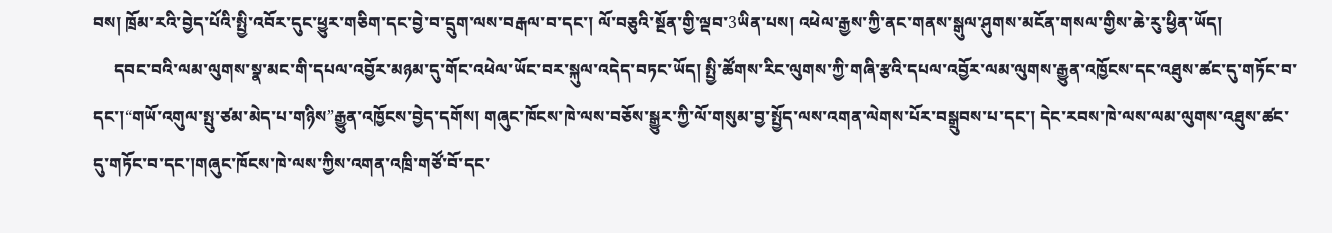བས། ཁྲོམ་རའི་བྱེད་པོའི་སྤྱི་འབོར་དུང་ཕྱུར་གཅིག་དང་བྱེ་བ་དྲུག་ལས་བརྒལ་བ་དང་། ལོ་བཅུའི་སྔོན་གྱི་ལྡབ་3ཡིན་པས། འཕེལ་རྒྱས་ཀྱི་ནང་གནས་སྒུལ་ཤུགས་མངོན་གསལ་གྱིས་ཆེ་རུ་ཕྱིན་ཡོད།
     དབང་བའི་ལམ་ལུགས་སྣ་མང་གི་དཔལ་འབྱོར་མཉམ་དུ་གོང་འཕེལ་ཡོང་བར་སྐུལ་འདེད་བཏང་ཡོད། སྤྱི་ཚོགས་རིང་ལུགས་ཀྱི་གཞི་རྩའི་དཔལ་འབྱོར་ལམ་ལུགས་རྒྱུན་འཁྱོངས་དང་འཐུས་ཚང་དུ་གཏོང་བ་དང་།“གཡོ་འགུལ་སྤུ་ཙམ་མེད་པ་གཉིས”རྒྱུན་འཁྱོངས་བྱེད་དགོས། གཞུང་ཁོངས་ཁེ་ལས་བཅོས་སྒྱུར་ཀྱི་ལོ་གསུམ་བྱ་སྤྱོད་ལས་འགན་ལེགས་པོར་བསྒྲུབས་པ་དང་། དེང་རབས་ཁེ་ལས་ལམ་ལུགས་འཐུས་ཚང་དུ་གཏོང་བ་དང་།གཞུང་ཁོངས་ཁེ་ལས་ཀྱིས་འགན་འཁྲི་གཙོ་བོ་དང་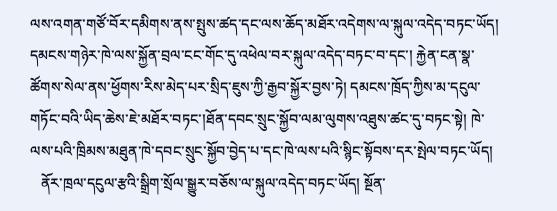ལས་འགན་གཙོ་བོར་དམིགས་ནས་སྤུས་ཚད་དང་ལས་ཆོད་མཐོར་འདེགས་ལ་སྐུལ་འདེད་བཏང་ཡོད། དམངས་གཉེར་ཁེ་ལས་སྐྱོན་བྲལ་ངང་གོང་དུ་འཕེལ་བར་སྐུལ་འདེད་བཏང་བ་དང་། རྐྱེན་ངན་སྣ་ཚོགས་སེལ་ནས་ཕྱོགས་རིས་མེད་པར་སྲིད་ཇུས་ཀྱི་རྒྱབ་སྐྱོར་བྱས་ཏེ། དམངས་ཁྲོད་ཀྱིས་མ་དངུལ་གཏོང་བའི་ཡིད་ཆེས་ཇེ་མཐོར་བཏང་།ཐོན་དབང་སྲུང་སྐྱོབ་ལམ་ལུགས་འཐུས་ཚང་དུ་བཏང་སྟེ། ཁེ་ལས་པའི་ཁྲིམས་མཐུན་ཁེ་དབང་སྲུང་སྐྱོབ་བྱེད་པ་དང་ཁེ་ལས་པའི་སྙིང་སྟོབས་དར་སྤེལ་བཏང་ཡོད།
   ནོར་ཁྲལ་དངུལ་རྩའི་སྒྲིག་སྲོལ་སྒྱུར་བཅོས་ལ་སྐུལ་འདེད་བཏང་ཡོད། སྔོན་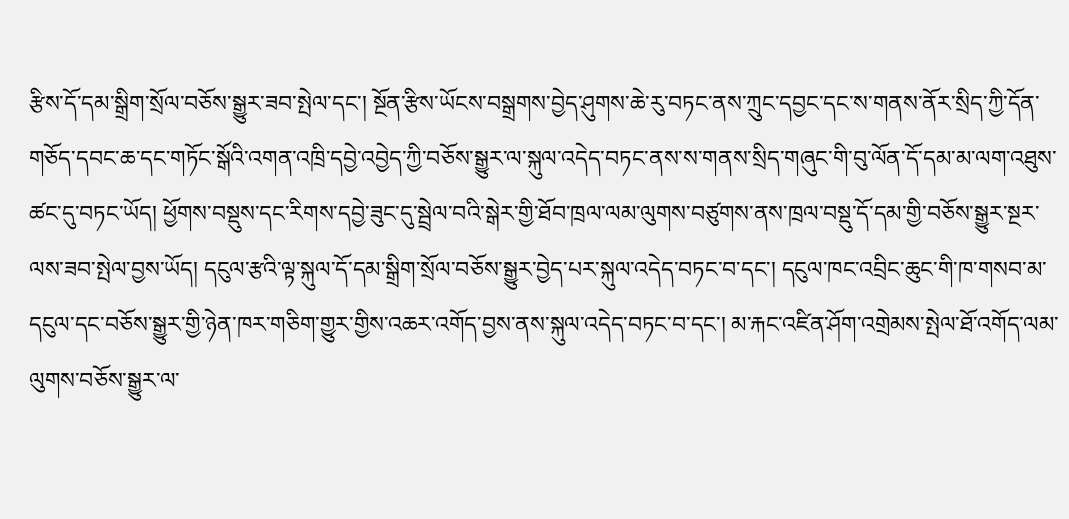རྩིས་དོ་དམ་སྒྲིག་སྲོལ་བཅོས་སྒྱུར་ཟབ་སྤེལ་དང་། སྔོན་རྩིས་ཡོངས་བསྒྲགས་བྱེད་ཤུགས་ཆེ་རུ་བཏང་ནས་ཀྲུང་དབྱང་དང་ས་གནས་ནོར་སྲིད་ཀྱི་དོན་གཅོད་དབང་ཆ་དང་གཏོང་སྒོའི་འགན་འཁྲི་དབྱེ་འབྱེད་ཀྱི་བཅོས་སྒྱུར་ལ་སྐུལ་འདེད་བཏང་ནས་ས་གནས་སྲིད་གཞུང་གི་བུ་ལོན་དོ་དམ་མ་ལག་འཐུས་ཚང་དུ་བཏང་ཡོད། ཕྱོགས་བསྡུས་དང་རིགས་དབྱེ་ཟུང་དུ་སྦྲེལ་བའི་སྒེར་གྱི་ཐོབ་ཁྲལ་ལམ་ལུགས་བཙུགས་ནས་ཁྲལ་བསྡུ་དོ་དམ་གྱི་བཅོས་སྒྱུར་སྔར་ལས་ཟབ་སྤེལ་བྱས་ཡོད། དངུལ་རྩའི་ལྟ་སྐུལ་དོ་དམ་སྒྲིག་སྲོལ་བཅོས་སྒྱུར་བྱེད་པར་སྐུལ་འདེད་བཏང་བ་དང་། དངུལ་ཁང་འབྲིང་ཆུང་གི་ཁ་གསབ་མ་དངུལ་དང་བཅོས་སྒྱུར་གྱི་ཉེན་ཁར་གཅིག་གྱུར་གྱིས་འཆར་འགོད་བྱས་ནས་སྐུལ་འདེད་བཏང་བ་དང་། མ་རྐང་འཛིན་ཤོག་འགྲེམས་སྤེལ་ཐོ་འགོད་ལམ་ལུགས་བཅོས་སྒྱུར་ལ་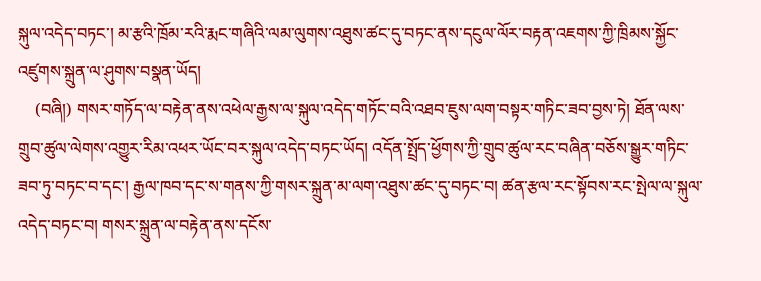སྐུལ་འདེད་བཏང་། མ་རྩའི་ཁྲོམ་རའི་རྨང་གཞིའི་ལམ་ལུགས་འཐུས་ཚང་དུ་བཏང་ནས་དངུལ་ལོར་བརྟན་འཇགས་ཀྱི་ཁྲིམས་སྐྱོང་འཛུགས་སྐྲུན་ལ་ཤུགས་བསྣན་ཡོད།
    (བཞི།) གསར་གཏོད་ལ་བརྟེན་ནས་འཕེལ་རྒྱས་ལ་སྐུལ་འདེད་གཏོང་བའི་འཐབ་ཇུས་ལག་བསྟར་གཏིང་ཟབ་བྱས་ཏེ། ཐོན་ལས་གྲུབ་ཚུལ་ལེགས་འགྱུར་རིམ་འཕར་ཡོང་བར་སྐུལ་འདེད་བཏང་ཡོད། འདོན་སྤྲོད་ཕྱོགས་ཀྱི་གྲུབ་ཚུལ་རང་བཞིན་བཅོས་སྒྱུར་གཏིང་ཟབ་ཏུ་བཏང་བ་དང་། རྒྱལ་ཁབ་དང་ས་གནས་ཀྱི་གསར་སྐྲུན་མ་ལག་འཐུས་ཚང་དུ་བཏང་བ། ཚན་རྩལ་རང་སྟོབས་རང་སྤེལ་ལ་སྐུལ་འདེད་བཏང་བ། གསར་སྐྲུན་ལ་བརྟེན་ནས་དངོས་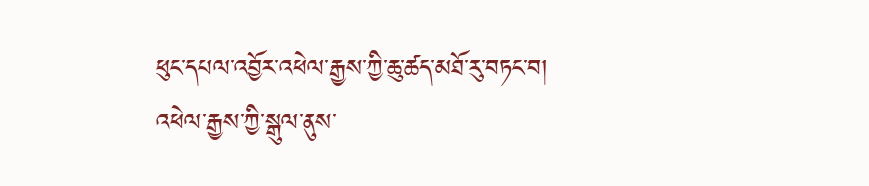ཕུང་དཔལ་འབྱོར་འཕེལ་རྒྱས་ཀྱི་ཆུ་ཚད་མཐོ་རུ་བཏང་བ། འཕེལ་རྒྱས་ཀྱི་སྒུལ་ནུས་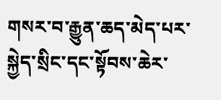གསར་བ་རྒྱུན་ཆད་མེད་པར་སྐྱེད་སྲིང་དང་སྟོབས་ཆེར་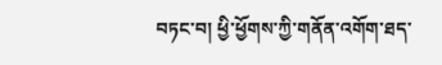བཏང་བ། ཕྱི་ཕྱོགས་ཀྱི་གནོན་འགོག་ཐད་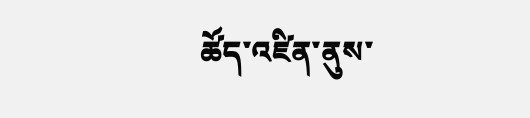ཚོད་འཛིན་ནུས་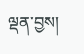ལྡན་བྱས།